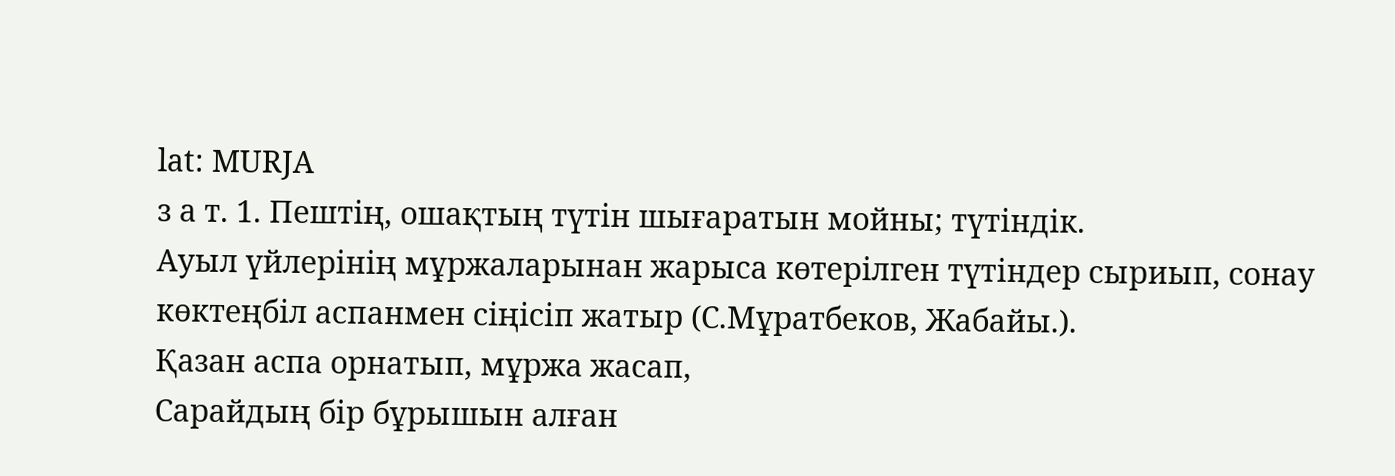lat: MURJA
з а т. 1. Пештің, ошақтың түтін шығаратын мойны; түтіндік.
Ауыл үйлерінің мұржаларынан жарыса көтерілген түтіндер сыриып, сонау көктеңбіл аспанмен сіңісіп жатыр (С.Мұратбеков, Жабайы.).
Қазан аспа орнатып, мұржа жасап,
Сарайдың бір бұрышын алған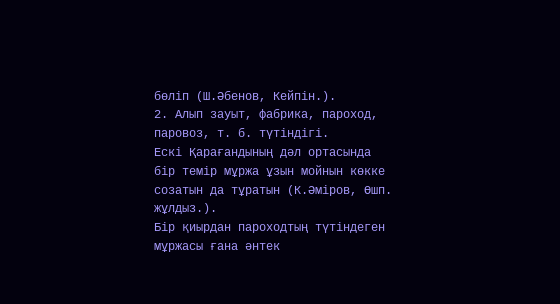бөліп (Ш.Әбенов, Кейпін.).
2. Алып зауыт, фабрика, пароход, паровоз, т. б. түтіндігі.
Ескі Қарағандының дәл ортасында бір темір мұржа ұзын мойнын көкке созатын да тұратын (К.Әміров, Өшп. жұлдыз.).
Бір қиырдан пароходтың түтіндеген мұржасы ғана әнтек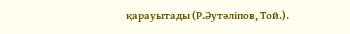қарауытады (Р.Әутәліпов, Той.).